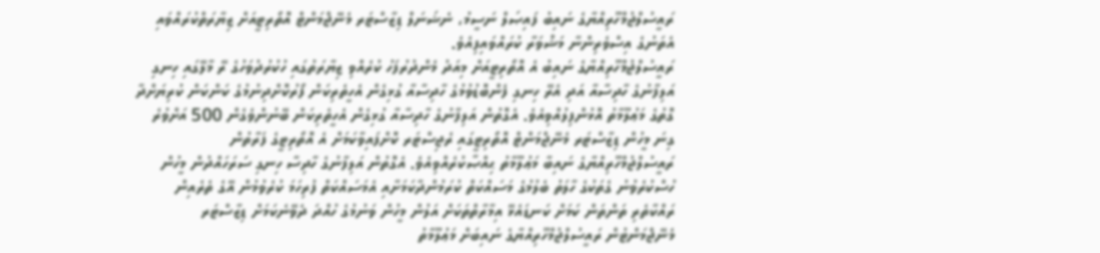ރައީސުލްޖުމްހޫރިއްޔާގެ ނައިބު ފައިޞަލް ނަސީމު، ނެޝަނަލް ޑިޒާސްޓަރ މެނޭޖްމަންޓް އޮތޯރިޓީއަށް ޒިޔާރަތްކުރައްވައި އެތަނުގެ އިސްވެރިންނާ މަޝްވަރާ ކުރައްވައިފިއެވެ.
ރައީސުލްޖުމްހޫރިއްޔާގެ ނައިބު އެ އޮތޯރިޓީއަށް މިއަދު މެންދުރުފަހު ކުރެއްވި ޒިޔާރަތުގައި ހުކުރުދުވަހުގެ ރޭ މާލޭގައި ހިނގި އަލިފާނުގެ ހާދިސާއާ އަދި އެރޭ ހިނގި ފެންބޮޑުވުމުގެ ހާދިސާއާ ގުޅިގެން އެހީތެރިކަން ފޯރުކޮށްދިނުމުގެ ކަންކަން ކުރިޔަށްދާ ގޮތުގެ މަޢުލޫމާތު އޮޅުންފިލުއްވިއެވެ. އެގޮތުން އަލިފާނުގެ ހާދިސާއާ ގުޅިގެން އެހީތެރިކަން ބޭނުންވެގެން 500 އަށްވުރެ ގިނަ މީހުން ޑިޒާސްޓަރ މެނޭޖްމަންޓް އޮތޯރިޓީގައި ރެޖިސްޓަރ ކޮށްފައިވާކަމަށް އެ އޮތޯރިޓީގެ ފަރާތުން ރައީސުލްޖުމްހޫރިއްޔާގެ ނައިބާ މަޢުލޫމާތު ޙިއްޞާކުރެއްވިއެވެ. އެގޮތުން އަލިފާނުގެ ހާދިސާ ހިނގި ސަރަހައްދުން މީހުން ހުސްކުރެވުނު ގެތަކުގެ ހާލަތު ބެލުމުގެ މަސައްކަތް ކުރަމުންދާކަމަށާއި އެމަސައްކަތް ފުރިހަމަ ކުރެވުމުން އޭގެ ތެރެއިން ރައްކާތެރި ތަންތަން ކަމަށް ކަނޑައެޅޭ އިމާރާތްތަކަށް އަލުން މީހުން ވަނުމުގެ ހުއްދަ ދެވޭނެކަމަށް ޑިޒާސްޓަރ މެނޭޖްމަންޓުން ރައީސުލްޖުމްހޫރިއްޔާގެ ނައިބަށް މަޢުލޫމާތު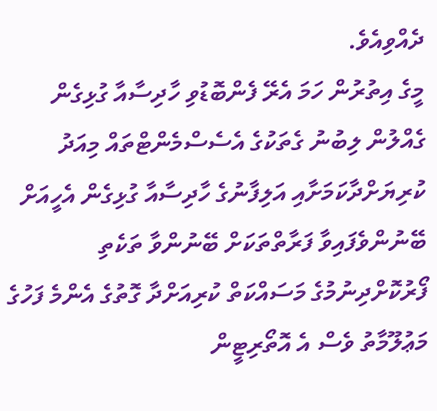ދެއްވިއެވެ.
މީގެ އިތުރުން ހަމަ އެރޭ ފެންބޮޑުވި ހާދިސާއާ ގުޅިގެން ގެއްލުން ލިބުނު ގެތަކުގެ އެސެސްމެންޓްތައް މިއަދު ކުރިޔަށްދާކަމަށާއި އަލިފާނުގެ ހާދިސާއާ ގުޅިގެން އެހީއަށް ބޭނުންވެފައިވާ ފަރާތްތަކަށް ބޭނުންވާ ތަކެތި ފޯރުކޮށްދިނުމުގެ މަސައްކަތް ކުރިއަށްދާ ގޮތުގެ އެންމެ ފަހުގެ މަޢުލޫމާތު ވެސް އެ އޮތޯރިޓީން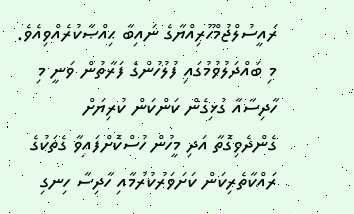ރައީސުލްޖުމްހޫރިއްޔާގެ ނައިބާ ޙިއްޞާކުރެއްވިއެވެ. މި ބައްދަލުވުމުގައި ފުލުހުންގެ ފަރާތުން ވަނީ މި ހާދިސާއާ ގުޅިގެން ކަންކަން ކުރިޔަށް ގެންދެވިގޮތާ އަދި މީހުން ހުސްކޮށްފައިވާ ގެތަކުގެ ރައްކާތެރިކަން ކަށަވަރުކުރުމާއި ހާދިސާ ހިނގި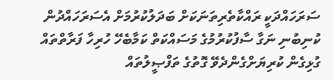ސަރަހައްދަކީ ރައްކާތެރިތަނަކަށް ބަދަލުކުރުމަށް އެސަރަހައްދުން ކުނިބުނި ނަގާ ސާފުކުރުމުގެ މަސައްކަތް ކަމާބެހޭ ހުރިހާ ފަރާތްތައް ގުޅިގެން ކުރިޔަށްގެންދެވޭ ގޮތުގެ ތަފްޞީލުތައް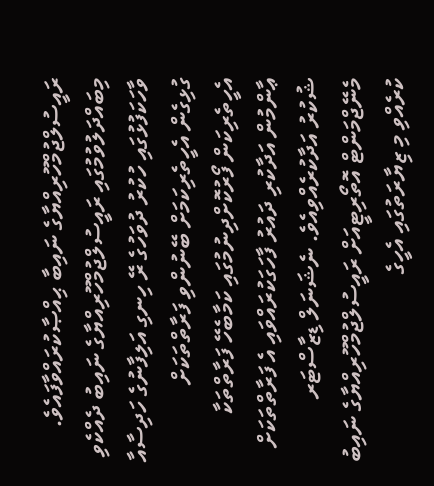ރައީސުލްޖުމްހޫރިއްޔާގެ ނައިބާ ޙިއްޞާކުރައްވާފައެވެ.
މިބައްދަލުވުމުގައި ރައީސުލްޖުމްހޫރިއްޔާގެ ނައިބު ދެއްކެވި ވާހަކަފުޅުގައި ހުކުރު ދުވަހުގެ ރޭ ހިނގި އަލިފާނުގެ ހަދިސާއާ ގުޅިގެން އެހީތެރިކަމަށް ބޭނުންވި ފަރާތްތަކަށް އެހީތެރިކަން ފޯރުކޮށްދިނުމުގައި ކަމާބެހޭ ފަރާތްތަކާ ޢާންމުން އަދާކުރި ދައުރު ފާހަގަކުރައްވައި އެ ފަރާތްތަކަށް ޝުކުރު އަދާކުރެއްވިއެވެ. ނެޝަނަލް ޑިޒާސްޓަރ މެނޭޖްމަންޓް އޮތޯރިޓީއަށް ރައީސުލްޖުމްހޫރިއްޔާގެ ނައިބު ކުރެއްވި މި ޒިޔާރަތުގައި އެހީގެ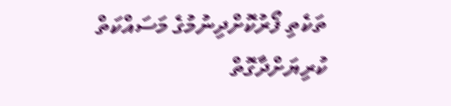ތަކެތި ފޯރުކޮށްދިނުމުގެ މަސައްކަތް ކުރިޔަށްދާގޮތް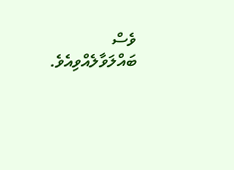ވެސް ބައްލަވާލެއްވިއެވެ.